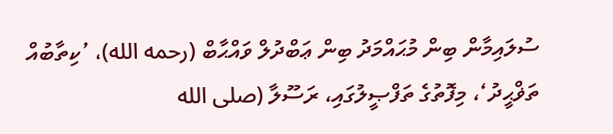ސުލައިމާން ބިން މުޙައްމަދު ބިން ޢަބްދުލް ވައްޙާބް (رحمه الله)، ’ކިތާބުއް ތަޥްޙީދު‘، މިފޮތުގެ ތަފްޞީލުގައި، ރަސޫލާ (صلى الله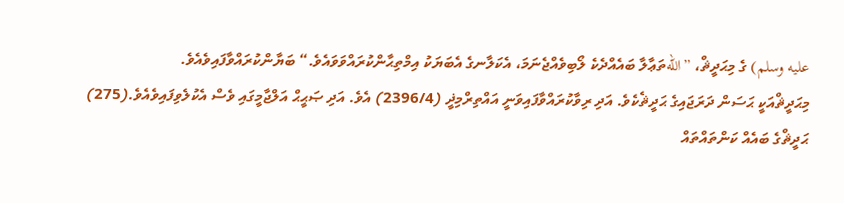عليه وسلم) ގެ މިޙަދީޘް، ”اللهތަޢާލާ ބައެއްދެކެ ލޯބިވެއްޖެނަމަ، އެކަލާނގެ އެބަޔަކު އިމްތިޙާންކުރައްވަވައެވެ.“ ބަޔާންކުރައްވާފައިވެއެވެ.
މިޙަދީޘްއަކީ ޙަސަން ދަރަޖައިގެ ޙަދީޘެކެވެ. އަދި ރިވާކުރައްވާފައިވަނީ އައްތިރްމިޛީ (2396/4) އެވެ. އަދި ޞަޙީޙް އަލްޖާމީގައި ވެސް އެކުލެވިފައިވެއެވެ.(275)
ޙަދީޘްގެ ބައެއް ކަންތައްތައް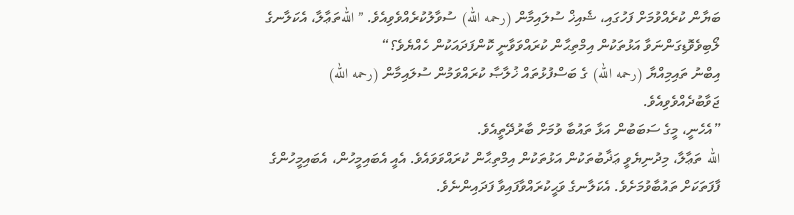ބަޔާން ކުރެއްވުމަށް ފަހުގައި، ޝެއިޚް ސުލައިމާން (رحمه الله) ސުވާލުކުރެއްވެވިއެވެ. ”اللهތަޢާލާ، އެކަލާނގެ ލޯބިވެވޮޑިގަންނަވާ އަޅުތަކުން އިމްތިޙާން ކުރައްވަވާނީ ކޮންފަދައަކުން ހެއްޔެވެ؟“
އިބްނު ތައިމިއްޔާ (رحمه الله) ގެ ބަސްފުޅުތައް ޚުލާޞާ ކުރައްވަމުން ސުލައިމާން (رحمه الله) ޖަވާބުދެއްވެވިއެވެ.
”އެހެނީ، މީގެ ސަބަބުން އަޅާ ތައުބާ ވުމަށް ބާރުދޭތީއެވެ.
الله ތަޢާލާ، މިދުނިޔެވީ ޢަޛާބުތަކުން އަޅުތަކުން އިމްތިޙާން ކުރައްވަވައެވެ. އެއީ އެބައިމީހުން، އެބައިމީހުންގެ ފާފަތަކަށް ތައުބާވުމަށެވެ. އެކަލާނގެ ވަޙީކުރައްވާފައިވާ ފަދައިންނެވެ.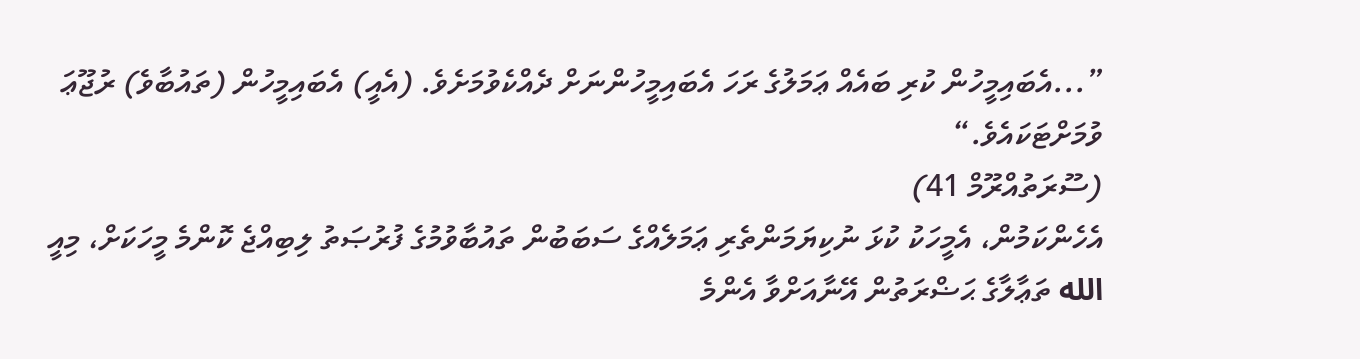”...އެބައިމީހުން ކުރި ބައެއް ޢަމަލުގެ ރަހަ އެބައިމީހުންނަށް ދެއްކެވުމަށެވެ. (އެއީ) އެބައިމީހުން (ތައުބާވެ) ރުޖޫޢަ ވުމަށްޓަކައެވެ.“
(ސޫރަތުއްރޫމް 41)
އެހެންކަމުން، އެމީހަކު ކުޅަ ނުކިޔަމަންތެރި ޢަމަލެއްގެ ސަބަބުން ތައުބާވުމުގެ ފުރުޞަތު ލިބިއްޖެ ކޮންމެ މީހަކަށް، މިއީ الله ތަޢާލާގެ ޙަޟްރަތުން އޭނާއަށްވާ އެންމެ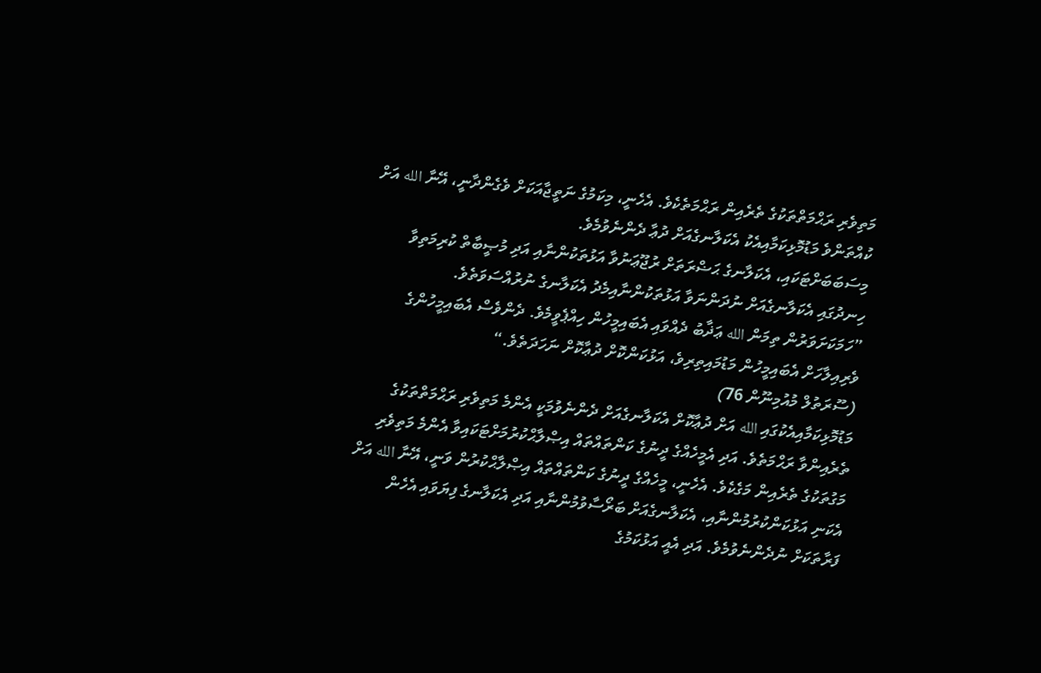މަތިވެރި ރަޙްމަތްތަކުގެ ތެރެއިން ރަޙްމަތެކެވެ. އެހެނީ، މިކަމުގެ ނަތީޖާއަކަށް ވެގެންދާނީ، އޭނާ الله އަށް ކުއްތަންވެ މަޑުމޮޅިކަމާއިއެކު އެކަލާނގެއަށް ދުޢާ ދެންނެވުމެވެ.
މިސަބަބަށްޓަކައި، އެކަލާނގެ ޙަޟްރަތަށް ރުޖޫޢަނުވާ އަޅުތަކުންނާއި އަދި މުޞީބާތް ކުރިމަތިވާ ހިނދުގައި އެކަލާނގެއަށް ނުދަންނަވާ އަޅުތަކުންނާއިމެދު އެކަލާނގެ ނުރުއްސަވަތެވެ.
”ހަމަކަށަވަރުން ތިމަން الله ޢަޛާބު ދެއްވައި އެބައިމީހުން ހިއްޕެވީމެވެ. ދެންވެސް އެބައިމީހުންގެ ވެރިއިލާހަށް އެބައިމީހުން މަޑުމައިތިރިވެ، އަޅުކަންކޮށް ދުޢާކޮށް ނަހަދަތެވެ.“
(ސޫރަތުލް މުއުމިނޫން 76)
މަޑުމޮޅިކަމާއިއެކުގައި الله އަށް ދުޢާކޮށް އެކަލާނގެއަށް ދެންނެވުމަކީ އެންމެ މަތިވެރި ރަޙްމަތްތަކުގެ ތެރެއިންވާ ރަޙްމަތެވެ. އަދި އެމީހެއްގެ ދީނުގެ ކަންތައްތައް އިޞްލާޙްކުރުމަށްޓަކައިވާ އެންމެ މަތިވެރި މަގުތަކުގެ ތެރެއިން މަގެކެވެ. އެހެނީ، މީހެއްގެ ދީނުގެ ކަންތައްތައް އިޞްލާޙްކުރުން ވަނީ، އޭނާ الله އަށް އެކަނި އަޅުކަންކުރުމުންނާއި، އެކަލާނގެއަށް ބަރޯސާވުމުންނާއި އަދި އެކަލާނގެ ފިޔަވައި އެހެން ފަރާތަކަށް ނުދެންނެވުމެވެ. އަދި އެއީ އަޅުކަމުގެ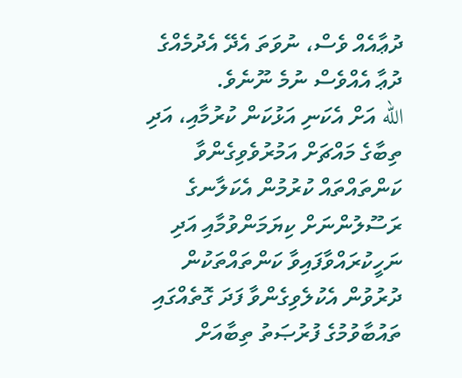ދުޢާއެއް ވެސް، ނުވަތަ އެދޭ އެދުމެއްގެ ދުޢާ އެއްވެސް ނުމެ ނޫނެވެ.
الله އަށް އެކަނި އަޅުކަން ކުރުމާއި، އަދި ތިބާގެ މައްޗަށް އަމުރުވެވިގެންވާ ކަންތައްތައް ކުރުމުން އެކަލާނގެ ރަސޫލުންނަށް ކިޔަމަންވުމާއި އަދި ނަހީކުރައްވާފައިވާ ކަންތައްތަކުން ދުރުވުން އެކުލެވިގެންވާ ފަދަ ގޮތެއްގައި ތައުބާވުމުގެ ފުރުޞަތު ތިބާއަށް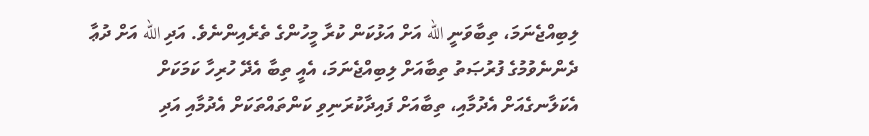ލިބިއްޖެނަމަ، ތިބާވަނީ الله އަށް އަޅުކަން ކުރާ މީހުންގެ ތެރެއިންނެވެ. އަދި الله އަށް ދުޢާ ދެންނެވުމުގެ ފުރުޞަތު ތިބާއަށް ލިބިއްޖެނަމަ، އެއީ ތިބާ އެދޭ ހުރިހާ ކަމަކަށް އެކަލާނގެއަށް އެދުމާއި، ތިބާއަށް ފައިދާކުރަނިވި ކަންތައްތަކަށް އެދުމާއި އަދި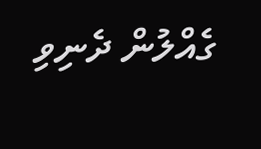ގެއްލުން ދެނިވި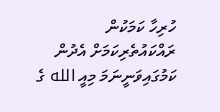ހުރިހާ ކަމަކުން ރައްކައުތެރިކަމަށް އެދުން ކަމުގައިވަނީނަމަ މިއީ الله ގެ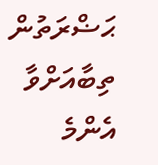ޙަޟްރަތުން ތިބާއަށްވާ އެންމެ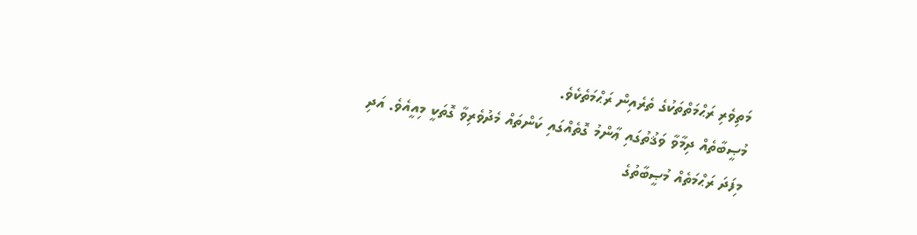މަތިވެރި ރަޙްމަތްތަކުގެ ތެރެއިން ރަޙްމަތެކެވެ.
މުޞީބާތެއް ދިމާވާ ވަޤުތުގައި ޢާންމު ގޮތެއްގައި ކަންތައް މެދުވެރިވާ ގޮތަކީ މިއީއެވެ. އަދި މިފަދަ ރަޙްމަތެއް މުޞީބާތުގެ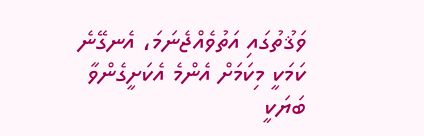ވަޤުތުގައި އަތުވެއްޖެނަމަ، އެނގޭނެ ކަމަކީ މިކަމަށް އެންމެ އެކަށީގެންވާ ބަޔަކީ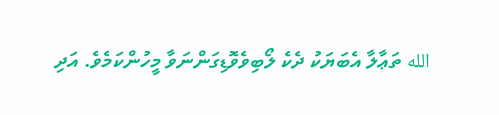الله ތަޢާލާ އެބަޔަކު ދެކެ ލޯބިވެވޮޑިގަންނަވާ މީހުންކަމެވެ. އަދި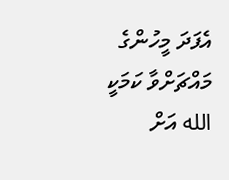އެފަދަ މީހުންގެ މައްޗަށްވާ ކަމަކީ الله އަށް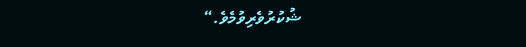ޝުކުރުވެރިވުމެވެ.“